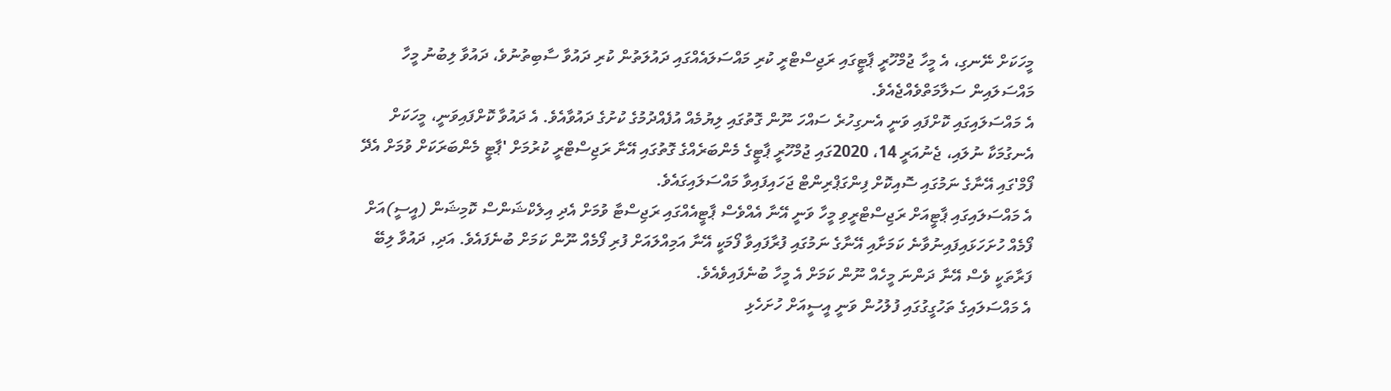މީހަކަށް ނޭނގި، އެ މީހާ ޖުމްހޫރީ ޕާޓީގައި ރަޖިސްޓްރީ ކުރި މައްސަލައެއްގައި ދައުލަތުން ކުރި ދައުވާ ސާބިތުނުވެ، ދައުވާ ލިބުނު މީހާ މައްސަލައިން ސަލާމަތްވެއްޖެއެވެ.
އެ މައްސަލައިގައި ކޮށްފައި ވަނީ އެނގިހުރެ ސައްހަ ނޫން ގޮތުގައި ލިޔުމެއް އުފެއްދުމުގެ ކުށުގެ ދައުވާއެވެ. އެ ދައުވާ ކޮށްފައިވަނީ، މީހަކަށް އެނގުމަކާ ނުލައި، ޖެނުއަރީ 14، 2020ގައި ޖުމްހޫރީ ޕާޓީގެ މެންބަރެއްގެ ގޮތުގައި އޭނާ ރަޖިސްޓްރީ ކުރުމަށް 'ޕާޓީ މެންބަރަކަށް ވުމަށް އެދޭ ފޯމް'ގައި އޭނާގެ ނަމުގައި ސޮއިކޮށް ފިންގަޕްރިންޓް ޖަހައިފައިވާ މައްސަލައިގައެވެ.
އެ މައްސަލައިގައި ޕާޓީއަށް ރަޖިސްޓްރީވި މީހާ ވަނީ އޭނާ އެއްވެސް ޕާޓީއެއްގައި ރަޖިސްޓާ ވުމަށް އެދި އިލެކްޝަންސް ކޮމިޝަން (އީސީ)އަށް ފޯމެއް ހުށަހަޅައިފައިނުވާނެ ކަމަށާއި އޭނާގެ ނަމުގައި ފުރާފައިވާ ފޯމަކީ އޭނާ އަމިއްލައަށް ފުރި ފޯމެއް ނޫން ކަމަށް ބުނެފައެވެ. އަދި, ދައުވާ ލިބޭ ފަރާތަކީ ވެސް އޭނާ ދަންނަ މީހެއް ނޫން ކަމަށް އެ މީހާ ބުނެފައިވެއެވެ.
އެ މައްސަލައިގެ ތަހުގީގުގައި ފުލުހުން ވަނީ އީސީއަށް ހުށަހެޅި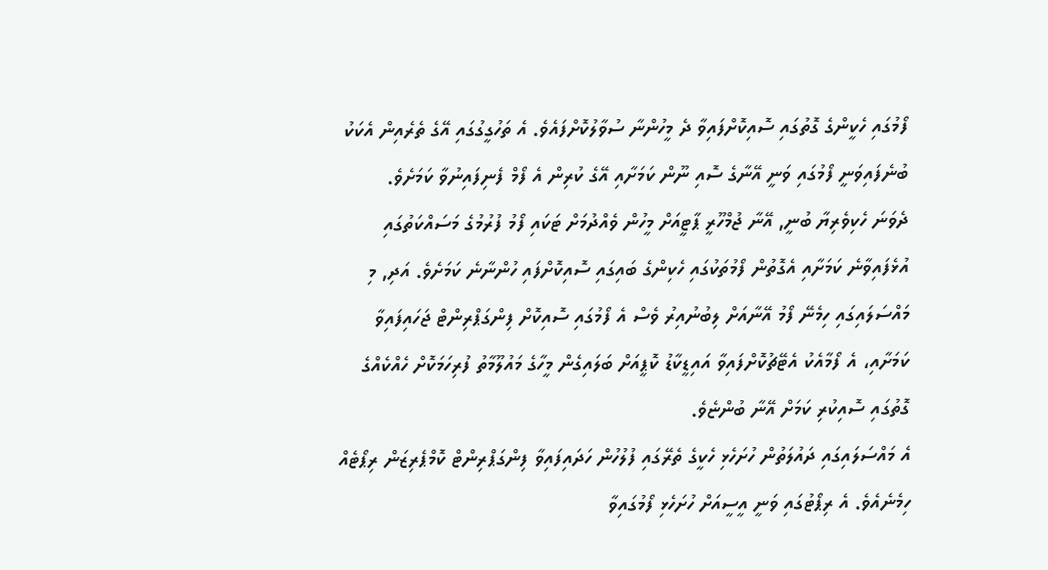ފޯމުގައި ހެކީންގެ ގޮތުގައި ސޮއިކޮށްފައިވާ ދެ މީހުންނާ ސުވާލުކޮށްފައެވެ. އެ ތަހުގީގުގައި އޭގެ ތެރެއިން އެކަކު ބުނެފައިވަނީ ފޯމުގައި ވަނީ އޭނާގެ ސޮއި ނޫން ކަމަށާއި އޭގެ ކުރިން އެ ފޯމް ފެނިފައިނުވާ ކަމަށެވެ.
ދެވަނަ ހެކިވެރިޔާ ބުނީ, އޭނާ ޖުމްހޫރީ ޕާޓީއަށް މީހުން ވެއްދުމަށް ޓަކައި ފޯމު ފުރުމުގެ މަސައްކަތުގައި އުޅެފައިވާނެ ކަމަށާއި އެގޮތުން ފޯމުތަކުގައި ހެކިންގެ ބައިގައި ސޮއިކޮށްފައި ހުންނާނެ ކަމަށެވެ. އަދި, މި މައްސަލައިގައި ހިމެނޭ ފޯމު އޭނާއަށް ލިބުނުއިރު ވެސް އެ ފޯމުގައި ސޮއިކޮށް ފިންގަޕްރިންޓް ޖަހައިފައިވާ ކަމަށާއި، އެ ފޯމާއެކު އެޓޭޗުކޮށްފައިވާ އައިޑީކާޑު ކޮޕީއަށް ބަލައިގެން މީހާގެ މައުލޫމާތު ފުރިހަމަކޮށް ހެއްކެއްގެ ގޮތުގައި ސޮއިކުރި ކަމަށް އޭނާ ބުންޏެވެ.
އެ މައްސަލައިގައި ދައުލަތުން ހުށަހެޅި ހެކީގެ ތެރޭގައި ފުލުހުން ހަދައިފައިވާ ފިންގަޕްރިންޓް ކޮމްޕެރިޒަން ރިޕޯޓެއް ހިމެނެއެވެ. އެ ރިޕޯޓުގައި ވަނީ އީސީއަށް ހުށަހެޅި ފޯމުގައިވާ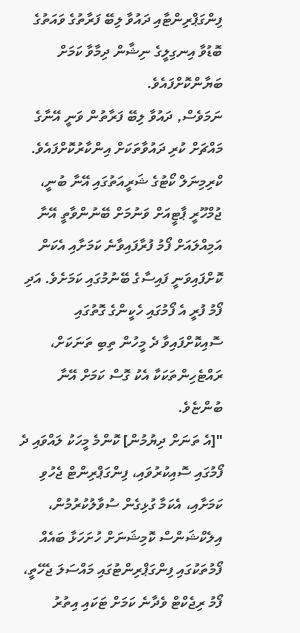ފިންގަޕްރިންޓާއި ދައުވާ ލިބޭ ފަރާތުގެ ވައަތުގެ ބޮޑުވާ އިނގިލީގެ ނިޝާން ދިމާވާ ކަމަށް ބަޔާންކޮށްފައެވެ.
ނަމަވެސް, ދައުވާ ލިބޭ ފަރާތުން ވަނީ އޭނާގެ މައްޗަށް ކުރި ދައުވާތަކަށް އިންކާރުކޮށްފައެވެ.
ކްރިމިނަލް ކޯޓުގެ ޝަރީއަތުގައި އޭނާ ބުނީ، ޖުމްހޫރީ ޕާޓީއަށް ވަނުމަށް ބޭނުންވާތީ އޭނާ އަމިއްލައަށް ފޯމު ފުރާފައިވާނެ ކަމަށާއި އެކަން ކޮށްފައިވަނީ ފައިސާގެ ބޭނުމުގައި ކަމަށެވެ. އަދި ފޯމު ފުރީ އެ ފޯމުގައި ހެކީންގެ ގޮތުގައި ސޮއިކޮށްފައިވާ ދެ މީހުން ތިބި ތަނަކަށް، ރައްޓެހިންތަކަކާ އެކު ގޮސް ކަމަށް އޭނާ ބުންޏެވެ.
"[އެ ތަނަށް ދިޔުމުން] ކޮންމެ މީހަކު ލައްވައި ދެ ފޯމުގައި ސޮއިކުރުވައި، ފިންގަޕްރިންޓް ޖެހުވި ކަމަށާއި، އެކަމާ ގުޅިގެން ސުވާލުކުރުމުން، އިލެކްޝަންސް ކޮމިޝަނަށް ހުށަހަޅާ ބައެއް ފޯމުތަކުގައި ފިންގަޕްރިންޓުގައި މައްސަލަ ޖެހޭތީ، ފޯމު ރިޖެކްޓް ވެދާނެ ކަމަށް ޓަކައި އިތުރު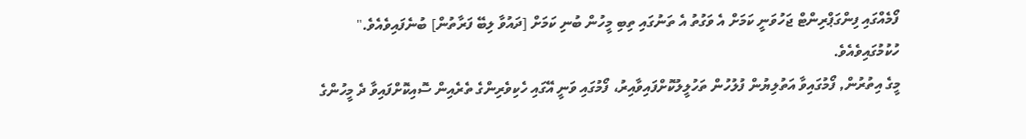ފޯމެއްގައި ފިންގަޕްރިންޓް ޖަހުވަނީ ކަމަށް އެ ވަގުތު އެ ތަނުގައި ތިބި މީހުން ބުނި ކަމަށް [ދައުވާ ލިބޭ ފަރާތުން] ބުނެފައިވެއެވެ." ހުކުމުގައިވެއެވެ.
މީގެ އިތުރުން, ފޯމުގައިވާ އަތުލިޔުން ފުލުހުން ތަހުލީލުކޮށްފައިވާއިރު، ފޯމުގައި ވަނީ އޭގައި ހެކިވެރިންގެ ތެރެއިން ސޮއިކޮށްފައިވާ ދެ މީހުންގެ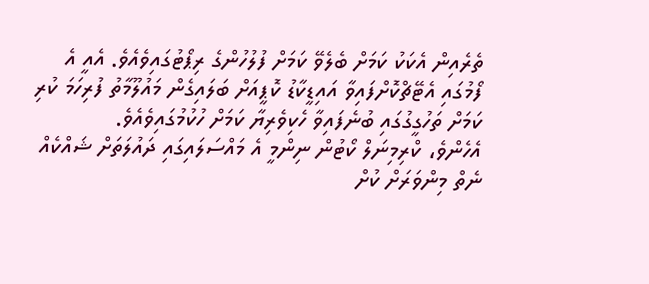ތެރެއިން އެކަކު ކަމަށް ބެލެވޭ ކަމަށް ފުލުހުންގެ ރިޕޯޓުގައިވެއެވެ. އެއީ އެ ފޯމުގައި އެޓޭޗްކޮށްފައިވާ އައިޑީކާޑު ކޮޕީއަށް ބަލައިގެން މައުލޫމާތު ފުރިހަމަ ކުރި ކަމަށް ތަހުގީގުގައި ބުނެފައިވާ ހެކިވެރިޔާ ކަމަށް ހުކުމުގައިވެއެވެ.
އެހެންވެ، ކްރިމިނަލް ކޯޓުން ނިންމީ އެ މައްސަލައިގައި ދައުލަތަށް ޝައްކެއް ނެތް މިންވަރަށް ކުށް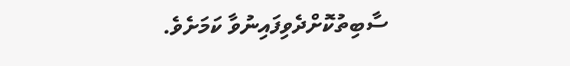ސާބިތުކޮށްދެވިފައިނުވާ ކަމަށެވެ.